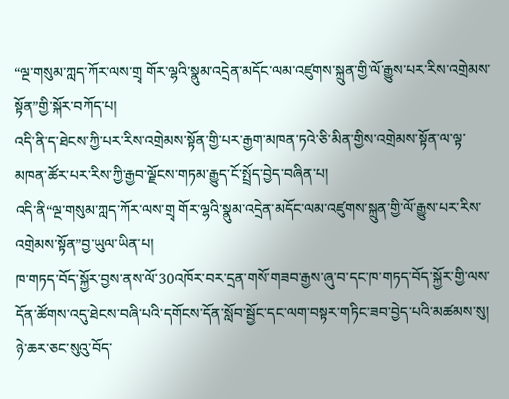“ལྔ་གསུམ་ཀླད་ཀོར་ལས་གྲྭ གོར་ལྷའི་སྣུམ་འདྲེན་མདོང་ལམ་འཛུགས་སྐྲུན་གྱི་ལོ་རྒྱུས་པར་རིས་འགྲེམས་སྟོན”གྱི་སྐོར་བཀོད་པ།
འདི་ནི་ད་ཐེངས་ཀྱི་པར་རིས་འགྲེམས་སྟོན་གྱི་པར་རྒྱག་མཁན་ཏའེ་ཅི་མིན་གྱིས་འགྲེམས་སྟོན་ལ་ལྟ་མཁན་ཚོར་པར་རིས་ཀྱི་རྒྱབ་ལྗོངས་གཏམ་རྒྱུད་ངོ་སྤྲོད་བྱེད་བཞིན་པ།
འདི་ནི“ལྔ་གསུམ་ཀླད་ཀོར་ལས་གྲྭ གོར་ལྷའི་སྣུམ་འདྲེན་མདོང་ལམ་འཛུགས་སྐྲུན་གྱི་ལོ་རྒྱུས་པར་རིས་འགྲེམས་སྟོན”བྱ་ཡུལ་ཡིན་པ།
ཁ་གཏད་བོད་སྐྱོར་བྱས་ནས་ལོ་30འཁོར་བར་དྲན་གསོ་གཟབ་རྒྱས་ཞུ་བ་དང་ཁ་གཏད་བོད་སྐྱོར་གྱི་ལས་དོན་ཚོགས་འདུ་ཐེངས་བཞི་པའི་དགོངས་དོན་སློབ་སྦྱོང་དང་ལག་བསྟར་གཏིང་ཟབ་བྱེད་པའི་མཚམས་སུ། ཉེ་ཆར་ཅང་སུའུ་བོད་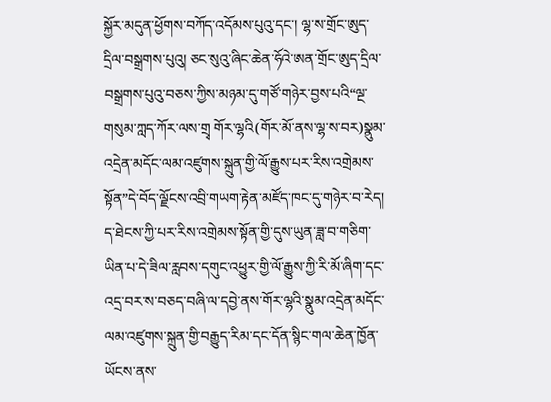སྐྱོར་མདུན་ཕྱོགས་བཀོད་འདོམས་པུའུ་དང་། ལྷ་ས་གྲོང་ཨུད་དྲིལ་བསྒྲགས་པུའུ། ཅང་སུའུ་ཞིང་ཆེན་ཧོའེ་ཨན་གྲོང་ཨུད་དྲིལ་བསྒྲགས་པུའུ་བཅས་ཀྱིས་མཉམ་དུ་གཙོ་གཉེར་བྱས་པའི“ལྔ་གསུམ་ཀླད་ཀོར་ལས་གྲྭ གོར་ལྷའི(གོར་མོ་ནས་ལྷ་ས་བར)སྣུམ་འདྲེན་མདོང་ལམ་འཛུགས་སྐྲུན་གྱི་ལོ་རྒྱུས་པར་རིས་འགྲེམས་སྟོན”དེ་བོད་ལྗོངས་འབྲི་གཡག་རྟེན་མཛོད་ཁང་དུ་གཉེར་བ་རེད། ད་ཐེངས་ཀྱི་པར་རིས་འགྲེམས་སྟོན་གྱི་དུས་ཡུན་ཟླ་བ་གཅིག་ཡིན་པ་དེ་ཟིལ་རླབས་དགུང་འཕྱུར་གྱི་ལོ་རྒྱུས་ཀྱི་རི་མོ་ཞིག་དང་འདྲ་བར་ས་བཅད་བཞི་ལ་དབྱེ་ནས་གོར་ལྷའི་སྣུམ་འདྲེན་མདོང་ལམ་འཛུགས་སྐྲུན་གྱི་བརྒྱུད་རིམ་དང་དོན་སྙིང་གལ་ཆེན་ཁྱོན་ཡོངས་ནས་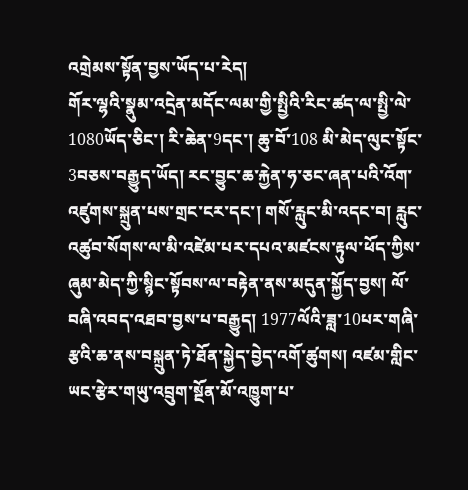འགྲེམས་སྟོན་བྱས་ཡོད་པ་རེད།
གོར་ལྷའི་སྣུམ་འདྲེན་མདོང་ལམ་གྱི་སྤྱིའི་རིང་ཚད་ལ་སྤྱི་ལེ་1080ཡོད་ཅིང་། རི་ཆེན་9དང་། ཆུ་བོ་108 མི་མེད་ལུང་སྟོང་3བཅས་བརྒྱུད་ཡོད། རང་བྱུང་ཆ་རྐྱེན་ཧ་ཅང་ཞན་པའི་འོག་འཛུགས་སྐྲུན་པས་གྲང་ངར་དང་། གསོ་རླུང་མི་འདང་བ། རླུང་འཚུབ་སོགས་ལ་མི་འཛེམ་པར་དཔའ་མཛངས་རྟུལ་ཕོད་ཀྱིས་ཞུམ་མེད་ཀྱི་སྙིང་སྟོབས་ལ་བརྟེན་ནས་མདུན་སྐྱོད་བྱས། ལོ་བཞི་འབད་འཐབ་བྱས་པ་བརྒྱུད། 1977ལོའི་ཟླ་10པར་གཞི་རྩའི་ཆ་ནས་བསྐྲུན་ཏེ་ཐོན་སྐྱེད་བྱེད་འགོ་ཚུགས། འཛམ་གླིང་ཡང་རྩེར་གཡུ་འབྲུག་སྔོན་མོ་འཁྱུག་པ་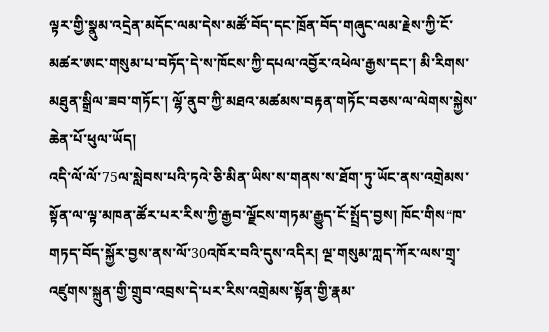ལྟར་གྱི་སྣུམ་འདྲེན་མདོང་ལམ་དེས་མཚོ་བོད་དང་ཁྲོན་བོད་གཞུང་ལམ་རྗེས་ཀྱི་ངོ་མཚར་ཨང་གསུམ་པ་བཏོད་དེ་ས་ཁོངས་ཀྱི་དཔལ་འབྱོར་འཕེལ་རྒྱས་དང་། མི་རིགས་མཐུན་སྒྲིལ་ཟབ་གཏོང་། ལྷོ་ནུབ་ཀྱི་མཐའ་མཚམས་བརྟན་གཏོང་བཅས་ལ་ལེགས་སྐྱེས་ཆེན་པོ་ཕུལ་ཡོད།
འདི་ལོ་ལོ་75ལ་སླེབས་པའི་ཏའེ་ཅི་མིན་ཡིས་ས་གནས་ས་ཐོག་ཏུ་ཡོང་ནས་འགྲེམས་སྟོན་ལ་ལྟ་མཁན་ཚོར་པར་རིས་ཀྱི་རྒྱབ་ལྗོངས་གཏམ་རྒྱུད་ངོ་སྤྲོད་བྱས། ཁོང་གིས“ཁ་གཏད་བོད་སྐྱོར་བྱས་ནས་ལོ་30འཁོར་བའི་དུས་འདིར། ལྔ་གསུམ་ཀླད་ཀོར་ལས་གྲྭ་འཛུགས་སྐྲུན་གྱི་གྲུབ་འབྲས་དེ་པར་རིས་འགྲེམས་སྟོན་གྱི་རྣམ་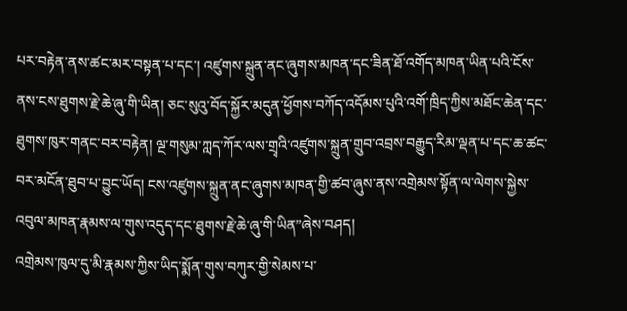པར་བརྟེན་ནས་ཚང་མར་བསྟན་པ་དང་། འཛུགས་སྐྲུན་ནང་ཞུགས་མཁན་དང་ཟིན་ཐོ་འགོད་མཁན་ཡིན་པའི་ངོས་ནས་ངས་ཐུགས་རྗེ་ཆེ་ཞུ་གི་ཡིན། ཅང་སུའུ་བོད་སྐྱོར་མདུན་ཕྱོགས་བཀོད་འདོམས་པུའི་འགོ་ཁྲིད་ཀྱིས་མཐོང་ཆེན་དང་ཐུགས་ཁུར་གནང་བར་བརྟེན། ལྔ་གསུམ་ཀླད་ཀོར་ལས་གྲྭའི་འཛུགས་སྐྲུན་གྲུབ་འབྲས་བརྒྱུད་རིམ་ལྡན་པ་དང་ཆ་ཚང་བར་མངོན་ཐུབ་པ་བྱུང་ཡོད། ངས་འཛུགས་སྐྲུན་ནང་ཞུགས་མཁན་གྱི་ཚབ་ཞུས་ནས་འགྲེམས་སྟོན་ལ་ལེགས་སྐྱེས་འབུལ་མཁན་རྣམས་ལ་གུས་འདུད་དང་ཐུགས་རྗེ་ཆེ་ཞུ་གི་ཡིན”ཞེས་བཤད།
འགྲེམས་ཁུལ་དུ་མི་རྣམས་ཀྱིས་ཡིད་སྨོན་གུས་བཀུར་གྱི་སེམས་པ་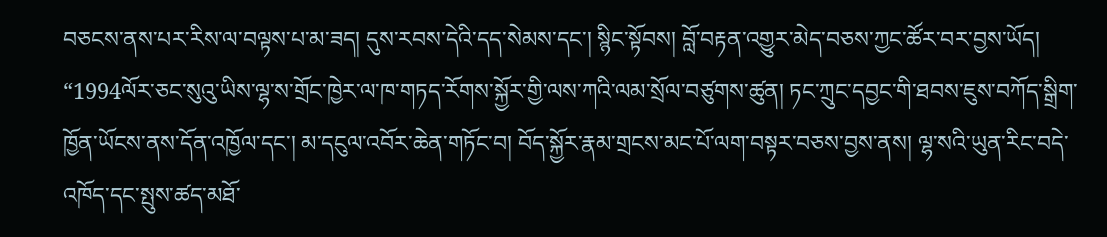བཅངས་ནས་པར་རིས་ལ་བལྟས་པ་མ་ཟད། དུས་རབས་དེའི་དད་སེམས་དང་། སྙིང་སྟོབས། བློ་བརྟན་འགྱུར་མེད་བཅས་ཀྱང་ཚོར་བར་བྱས་ཡོད། “1994ལོར་ཅང་སུའུ་ཡིས་ལྷ་ས་གྲོང་ཁྱེར་ལ་ཁ་གཏད་རོགས་སྐྱོར་གྱི་ལས་ཀའི་ལམ་སྲོལ་བཙུགས་ཚུན། ཏང་ཀྲུང་དབྱང་གི་ཐབས་ཇུས་བཀོད་སྒྲིག་ཁྱོན་ཡོངས་ནས་དོན་འཁྱོལ་དང་། མ་དངུལ་འབོར་ཆེན་གཏོང་བ། བོད་སྐྱོར་རྣམ་གྲངས་མང་པོ་ལག་བསྟར་བཅས་བྱས་ནས། ལྷ་སའི་ཡུན་རིང་བདེ་འཁོད་དང་སྤུས་ཚད་མཐོ་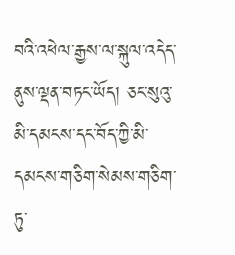བའི་འཕེལ་རྒྱས་ལ་སྐུལ་འདེད་ནུས་ལྡན་བཏང་ཡོད། ཅང་སུའུ་མི་དམངས་དང་བོད་ཀྱི་མི་དམངས་གཅིག་སེམས་གཅིག་ཏུ་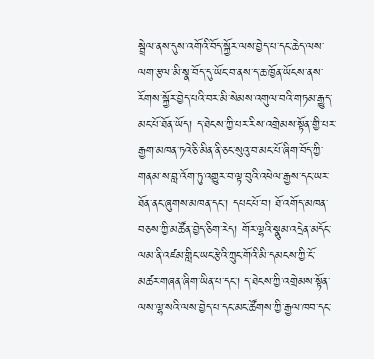སྦྲེལ་ནས་དུས་འགོའི་བོད་སྐྱོར་ལས་བྱེད་པ་དང་ཆེད་ལས་ལག་རྩལ་མི་སྣ་བོད་དུ་ཡོང་བ་ནས་ད་ཆ་ཁྱོན་ཡོངས་ནས་རོགས་སྐྱོར་བྱེད་པའི་བར་མི་སེམས་འགུལ་བའི་གཏམ་རྒྱུད་མང་པོ་ཐོན་ཡོད། ད་ཐེངས་ཀྱི་པར་རིས་འགྲེམས་སྟོན་གྱི་པར་རྒྱག་མཁན་ཏའེ་ཅི་མིན་ནི་ཅང་སུའུ་བ་མང་པོ་ཞིག་བོད་ཀྱི་གནམ་ས་བླ་འོག་ཏུ་འགྱུར་བ་ལྟ་བུའི་འཕེལ་རྒྱས་དང་ཡར་ཐོན་ནང་ཞུགས་མཁན་དང་། དཔང་པོ་བ། ཐོ་འགོད་མཁན་བཅས་ཀྱི་མཚོན་བྱེད་ཅིག་རེད། གོར་ལྷའི་སྣུམ་འདྲེན་མདོང་ལམ་ནི་འཛམ་གླིང་ཡང་རྩེའི་ཀྲུང་གོའི་མི་དམངས་ཀྱི་ངོ་མཚར་གཞན་ཞིག་ཡིན་པ་དང་། ད་ཐེངས་ཀྱི་འགྲེམས་སྟོན་ལས་ལྷ་སའི་ལས་བྱེད་པ་དང་མང་ཚོགས་ཀྱི་རྒྱལ་ཁབ་དང་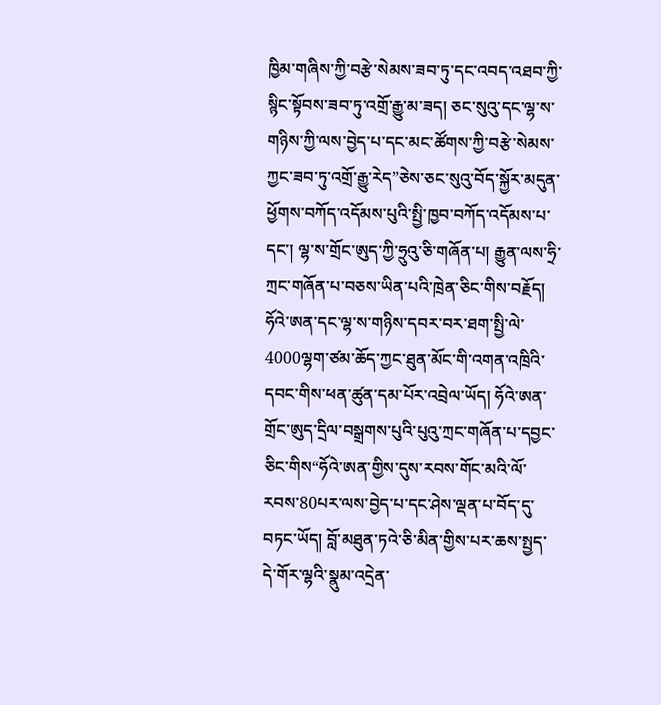ཁྱིམ་གཞིས་ཀྱི་བརྩེ་སེམས་ཟབ་ཏུ་དང་འབད་འཐབ་ཀྱི་སྙིང་སྟོབས་ཟབ་ཏུ་འགྲོ་རྒྱུ་མ་ཟད། ཅང་སུའུ་དང་ལྷ་ས་གཉིས་ཀྱི་ལས་བྱེད་པ་དང་མང་ཚོགས་ཀྱི་བརྩེ་སེམས་ཀྱང་ཟབ་ཏུ་འགྲོ་རྒྱུ་རེད”ཅེས་ཅང་སུའུ་བོད་སྐྱོར་མདུན་ཕྱོགས་བཀོད་འདོམས་པུའི་སྤྱི་ཁྱབ་བཀོད་འདོམས་པ་དང་། ལྷ་ས་གྲོང་ཨུད་ཀྱི་ཧྲུའུ་ཅི་གཞོན་པ། རྒྱུན་ལས་ཧྲི་ཀྲང་གཞོན་པ་བཅས་ཡིན་པའི་ཁྲེན་ཅིང་གིས་བརྗོད།
ཧོའེ་ཨན་དང་ལྷ་ས་གཉིས་དབར་བར་ཐག་སྤྱི་ལེ་4000ལྷག་ཙམ་ཆོད་ཀྱང་ཐུན་མོང་གི་འགན་འཁྲིའི་དབང་གིས་ཕན་ཚུན་དམ་པོར་འབྲེལ་ཡོད། ཧོའེ་ཨན་གྲོང་ཨུད་དྲིལ་བསྒྲགས་པུའི་པུའུ་ཀྲང་གཞོན་པ་དབྱང་ཅིང་གིས“ཧོའེ་ཨན་གྱིས་དུས་རབས་གོང་མའི་ལོ་རབས་80པར་ལས་བྱེད་པ་དང་ཤེས་ལྡན་པ་བོད་དུ་བཏང་ཡོད། བློ་མཐུན་ཏའེ་ཅི་མིན་གྱིས་པར་ཆས་སྤྱད་དེ་གོར་ལྷའི་སྣུམ་འདྲེན་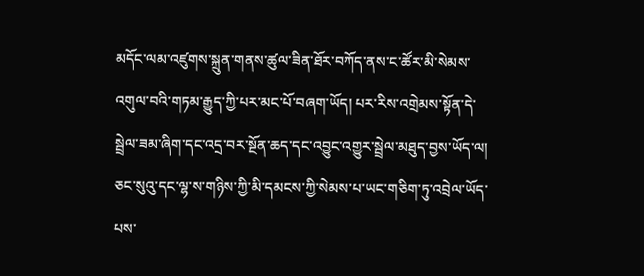མདོང་ལམ་འཛུགས་སྐྲུན་གནས་ཚུལ་ཟིན་ཐོར་བཀོད་ནས་ང་ཚོར་མི་སེམས་འགུལ་བའི་གཏམ་རྒྱུད་ཀྱི་པར་མང་པོ་བཞག་ཡོད། པར་རིས་འགྲེམས་སྟོན་དེ་སྦྲེལ་ཟམ་ཞིག་དང་འདྲ་བར་སྔོན་ཆད་དང་འབྱུང་འགྱུར་སྦྲེལ་མཐུད་བྱས་ཡོད་ལ། ཅང་སུའུ་དང་ལྷ་ས་གཉིས་ཀྱི་མི་དམངས་ཀྱི་སེམས་པ་ཡང་གཅིག་ཏུ་འབྲེལ་ཡོད་པས་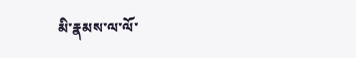མི་རྣམས་ལ་ལོ་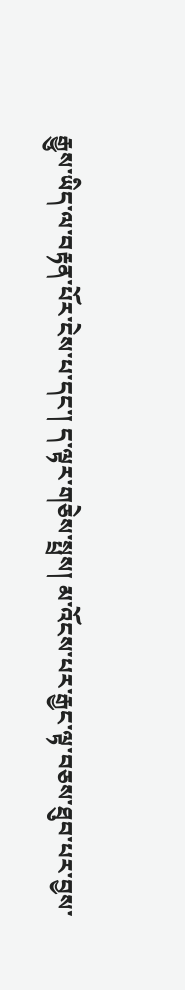རྒྱུས་ཡིད་ལ་བརྟན་པོར་ངེས་པ་དང་། ད་ལྟར་གཅེས་སྤྲས། མ་འོངས་པར་རྒྱང་ལྟ་བཅས་ཐུབ་པར་བྱས་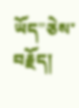ཡོད”ཅེས་བརྗོད།